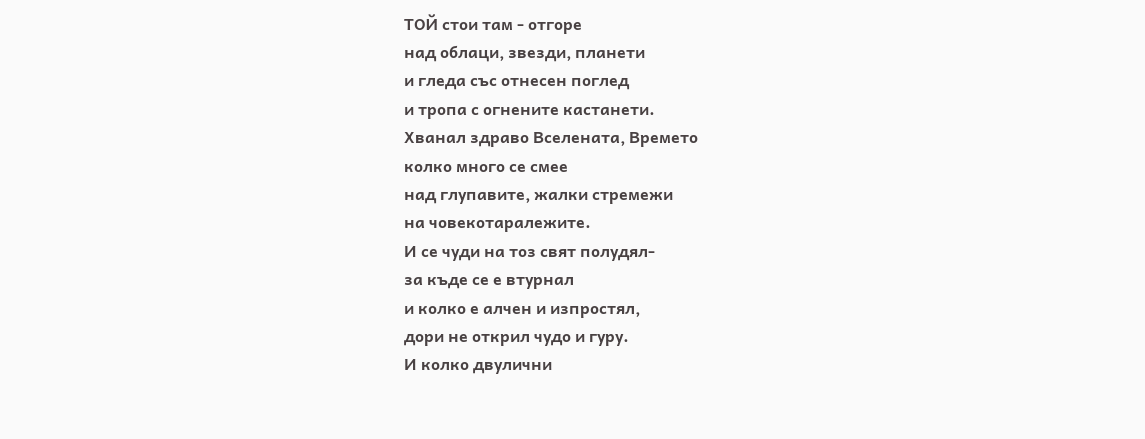ТОЙ стои там - отгоре
над облаци, звезди, планети
и гледа със отнесен поглед
и тропа с огнените кастанети.
Хванал здраво Вселената, Времето
колко много се смее
над глупавите, жалки стремежи
на човекотаралежите.
И се чуди на тоз свят полудял-
за къде се е втурнал
и колко е алчен и изпростял,
дори не открил чудо и гуру.
И колко двулични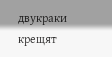двукраки
крещят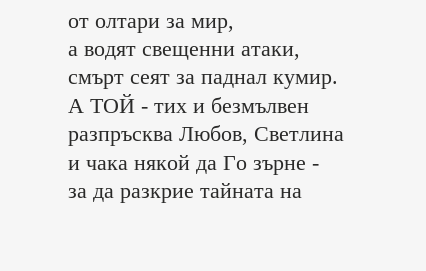от олтари за мир,
а водят свещенни атаки,
смърт сеят за паднал кумир.
А ТОЙ - тих и безмълвен
разпръсква Любов, Светлина
и чака някой да Го зърне -
за да разкрие тайната на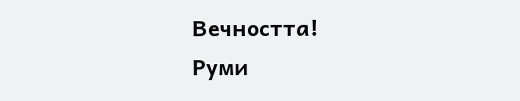Вечността!
Руми